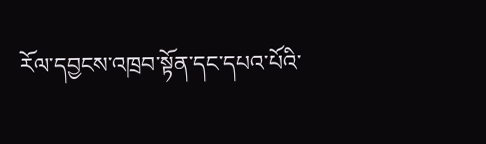རོལ་དབྱངས་འཁྲབ་སྟོན་དང་དཔའ་པོའི་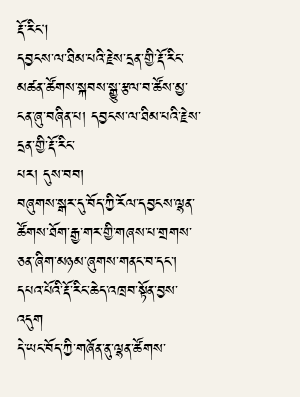རྡོ་རིང།
དབྱངས་ལ་ཐིམ་པའི་རྗེས་དྲན་གྱི་རྡོ་རིང་མཚན་ཚོགས་སྐབས་སྒྱུ་རྩལ་བ་ཚོས་མྱ་ངན་ཞུ་བཞིན་པ། དབྱངས་ལ་ཐིམ་པའི་རྗེས་དྲན་གྱི་རྡོ་རིང་
པར། དུས་བབ།
བཞུགས་སྒར་དུ་བོད་ཀྱི་རོལ་དབྱངས་ལྷན་ཚོགས་ཐོག་རྒྱ་གར་གྱི་གཞས་པ་གྲགས་ཅན་ཞིག་མཉམ་ཞུགས་གནང་བ་དང་། དཔའ་པོའི་རྡོ་རིང་ཆེད་འཁྲབ་སྟོན་བྱས་འདུག
དེ་ཡང་བོད་ཀྱི་གཞོན་ནུ་ལྷན་ཚོགས་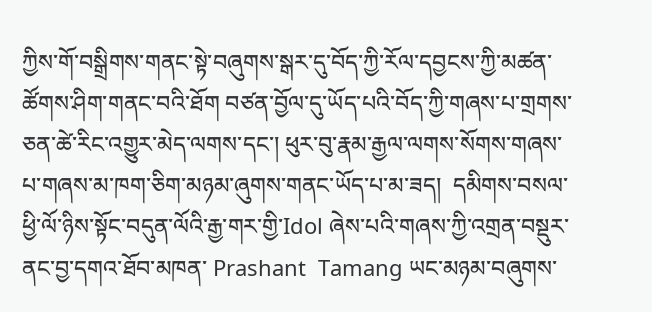ཀྱིས་གོ་བསྒྲིགས་གནང་སྟེ་བཞུགས་སྒར་དུ་བོད་ཀྱི་རོལ་དབྱངས་ཀྱི་མཚན་ཚོགས་ཤིག་གནང་བའི་ཐོག བཙན་བྱོལ་དུ་ཡོད་པའི་བོད་ཀྱི་གཞས་པ་གྲགས་ཅན་ཚེ་རིང་འགྱུར་མེད་ལགས་དང་། ཕུར་བུ་རྣམ་རྒྱལ་ལགས་སོགས་གཞས་པ་གཞས་མ་ཁག་ཅིག་མཉམ་ཞུགས་གནང་ཡོད་པ་མ་ཟད།  དམིགས་བསལ་ཕྱི་ལོ་ཉིས་སྟོང་བདུན་ལོའི་རྒྱ་གར་གྱི་Idol ཞེས་པའི་གཞས་ཀྱི་འགྲན་བསྡུར་ནང་བྱ་དགའ་ཐོབ་མཁན་ Prashant  Tamang ཡང་མཉམ་བཞུགས་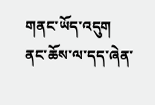གནང་ཡོད་འདུག
ནང་ཆོས་ལ་དད་ཞེན་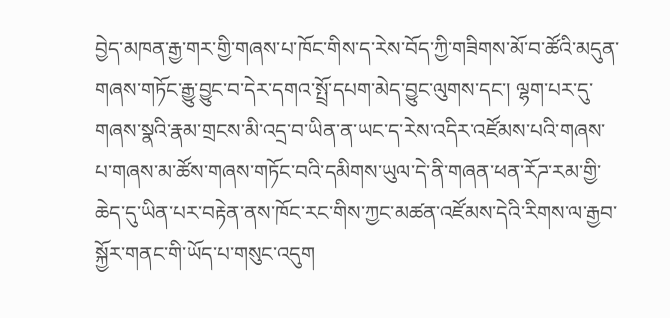བྱེད་མཁན་རྒྱ་གར་གྱི་གཞས་པ་ཁོང་གིས་ད་རེས་བོད་ཀྱི་གཟིགས་མོ་བ་ཚོའི་མདུན་གཞས་གཏོང་རྒྱུ་བྱུང་བ་དེར་དགའ་སྤྲོ་དཔག་མེད་བྱུང་ལུགས་དང་། ལྷག་པར་དུ་གཞས་སྣའི་རྣམ་གྲངས་མི་འདྲ་བ་ཡིན་ན་ཡང་ད་རེས་འདིར་འཛོམས་པའི་གཞས་པ་གཞས་མ་ཚོས་གཞས་གཏོང་བའི་དམིགས་ཡུལ་དེ་ནི་གཞན་ཕན་རོཌ་རམ་གྱི་ཆེད་དུ་ཡིན་པར་བརྟེན་ནས་ཁོང་རང་གིས་ཀྱང་མཚན་འཛོམས་དེའི་རིགས་ལ་རྒྱབ་སྐྱོར་གནང་གི་ཡོད་པ་གསུང་འདུག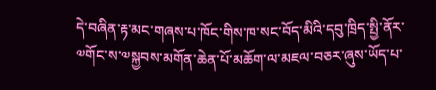དེ་བཞིན་རྟ་མང་གཞས་པ་ཁོང་གིས་ཁ་སང་བོད་མིའི་དབུ་ཁྲིད་སྤྱི་ནོར་༧གོང་ས་༧སྐྱབས་མགོན་ཆེན་པོ་མཆོག་ལ་མཇལ་བཅར་ཞུས་ཡོད་པ་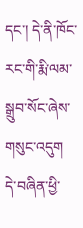དང་། དེ་ནི་ཁོང་རང་གི་རྨི་ལམ་སྒྲུབ་སོང་ཞེས་གསུང་འདུག
དེ་བཞིན་ཕྱི་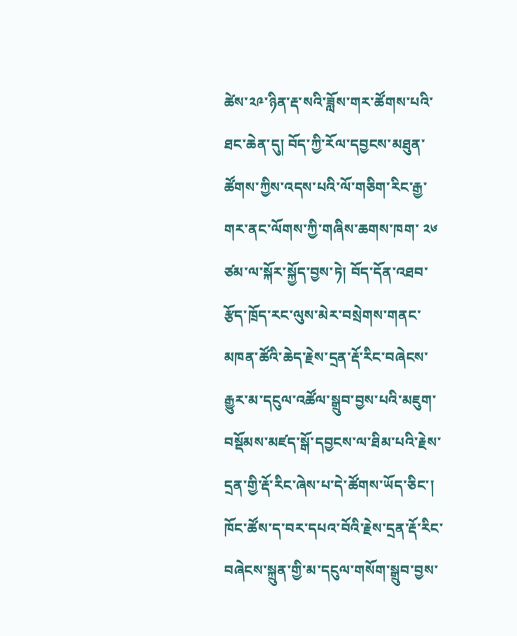ཚེས་༢༩་ཉིན་རྡ་སའི་ཟློས་གར་ཚོགས་པའི་ཐང་ཆེན་དུ། བོད་ཀྱི་རོལ་དབྱངས་མཐུན་ཚོགས་ཀྱིས་འདས་པའི་ལོ་གཅིག་རིང་རྒྱ་གར་ནང་ལོགས་ཀྱི་གཞིས་ཆགས་ཁག་ ༢༦ ཙམ་ལ་སྐོར་སྐྱོད་བྱས་ཏེ། བོད་དོན་འཐབ་རྩོད་ཁྲོད་རང་ལུས་མེར་བསྲེགས་གནང་མཁན་ཚོའི་ཆེད་རྗེས་དྲན་རྡོ་རིང་བཞེངས་རྒྱུར་མ་དངུལ་འཚོལ་སྒྲུབ་བྱས་པའི་མཇུག་བསྡོམས་མཛད་སྒོ་དབྱངས་ལ་ཐིམ་པའི་རྗེས་དྲན་གྱི་རྡོ་རིང་ཞེས་པ་དེ་ཚོགས་ཡོད་ཅིང་། ཁོང་ཚོས་ད་བར་དཔའ་བོའི་རྗེས་དྲན་རྡོ་རིང་བཞེངས་སྐྲུན་གྱི་མ་དངུལ་གསོག་སྒྲུབ་བྱས་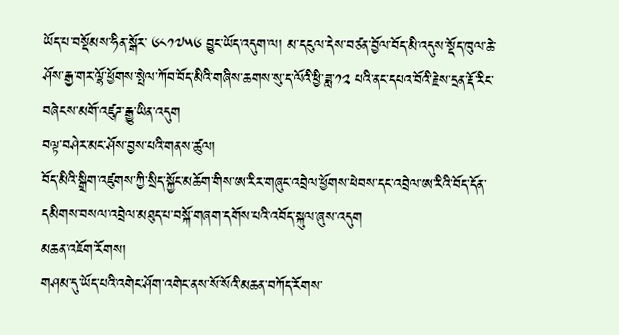ཡོད་པ་བསྡོམས་ཧིན་སྒོར་ ༦༨༡༧༥༦ བྱུང་ཡོད་འདུག་ལ། མ་དངུལ་དེས་བཙན་བྱོལ་བོད་མི་འདུས་སྡོད་ཁུལ་ཆེ་ཤོས་རྒྱ་གར་ལྷོ་ཕྱོགས་སྤེལ་ཀོབ་བོད་མིའི་གཞིས་ཆགས་སུ་ད་ལོའི་ཕྱི་ཟླ་༡༢ པའི་ནང་དཔའ་བོའི་རྗེས་དྲན་རྡོ་རིང་བཞེངས་མགོ་འཛུཌ་རྒྱུ་ཡིན་འདུག
བལྟ་བཤེར་མང་ཤོས་བྱས་པའི་གནས་ཚུལ།
བོད་མིའི་སྒྲིག་འཛུགས་ཀྱི་སྲིད་སྐྱོང་མཆོག་གིས་ཨ་རིར་གཞུང་འབྲེལ་ཕྱོགས་ཕེབས་དང་འབྲེལ་ཨ་རིའི་བོད་དོན་དམིགས་བསལ་འབྲེལ་མཐུད་པ་བསྐོ་གཞག་དགོས་པའི་འབོད་སྐུལ་ཞུས་འདུག
མཆན་འཇོག་རོགས།
གཤམ་དུ་ཡོད་པའི་འགེང་ཤོག་འགེང་ནས་སོ་སོའི་མཆན་བཀོད་རོགས་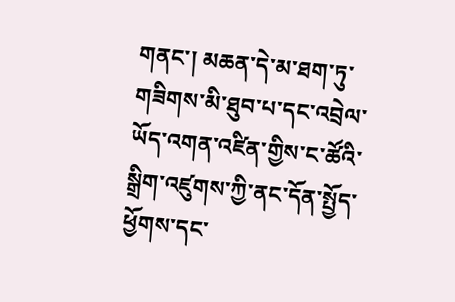གནང་། མཆན་དེ་མ་ཐག་ཏུ་གཟིགས་མི་ཐུབ་པ་དང་འབྲེལ་ཡོད་འགན་འཛིན་གྱིས་ང་ཚོའི་སྒྲིག་འཛུགས་ཀྱི་ནང་དོན་སྤྱོད་ཕྱོགས་དང་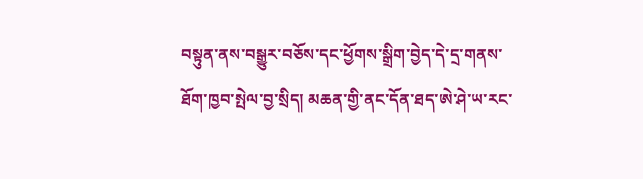བསྟུན་ནས་བསྒྱུར་བཅོས་དང་ཕྱོགས་སྒྲིག་བྱེད་དེ་དྲ་གནས་ཐོག་ཁྱབ་སྤེལ་བྱ་སྲིད། མཆན་གྱི་ནང་དོན་ཐད་ཨེ་ཤེ་ཡ་རང་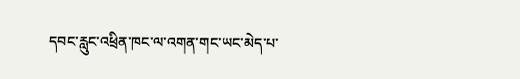དབང་རླུང་འཕྲིན་ཁང་ལ་འགན་གང་ཡང་མེད་པ་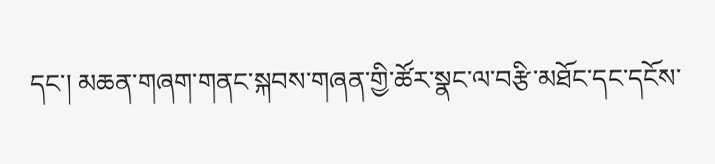དང་། མཆན་གཞག་གནང་སྐབས་གཞན་གྱི་ཚོར་སྣང་ལ་བརྩི་མཐོང་དང་དངོས་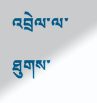འབྲེལ་ལ་ཐུགས་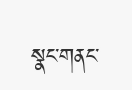སྣང་གནང་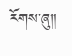རོགས་ཞུ༎